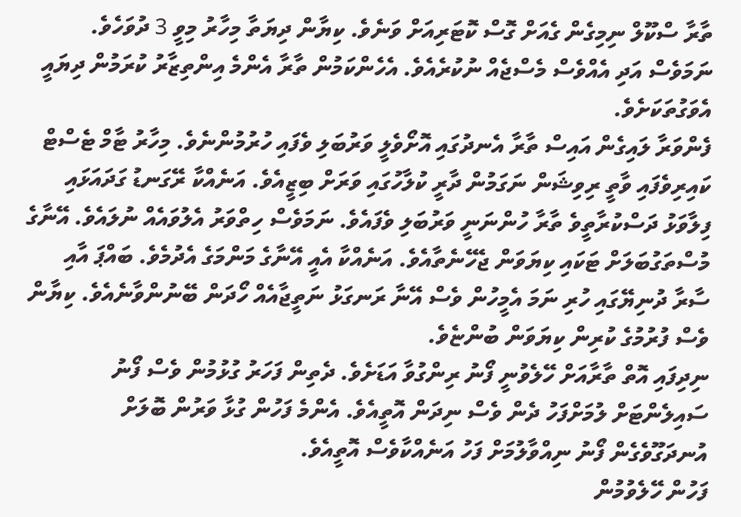ތާރާ ސްކޫލް ނިމިގެން ގެއަށް ގޮސް ކޮޓަރިއަށް ވަނެވެ. ކިޔާން ދިޔަތާ މިހާރު މިވީ 3 ދުވަހެވެ. ނަމަވެސް އަދި އެއްވެސް މެސްޖެއް ނުކުރެއެވެ. އެހެންކަމުން ތާރާ އެންމެ އިންތިޒާރު ކުރަމުން ދިޔައީ އެވަގުތަކަށެވެ.
ފެންވަރާ ލައިގެން އައިސް ތާރާ އެނދުގައި އޮށޯވެލީ ވަރުބަލި ވެފައި ހުރުމުންނެވެ. މިހާރު ޓާމް ޓެސްޓް ކައިރިވެފައި ވާތީ ރިވިޝަން ނަގަމުން ދާރީ ކުލާހުގައި ވަރަށް ބިޒީއެވެ. އަނެއްކާ ރޭގަނޑު ގަދައަޅައި ފިލާވަޅު ދަސްކުރާތީވެ ތާރާ ހުންނަނީ ވަރުބަލި ވެފައެވެ. ނަމަވެސް ހިތްވަރު އެލުވައެއް ނުލައެވެ. އޭނާގެ މުސްތަގުބަލަށް ޓަކައި ކިޔަވަން ޖެހޭނެތާއެވެ. އަނެއްކާ އެއީ އޭނާގެ މަންމަގެ އެދުމެވެ. ބައްޕަ އާއި ސާރާ ދުނިޔޭގައި ހުރި ނަމަ އެމީހުން ވެސް އޭނާ ރަނގަޅު ނަތީޖާއެއް ހޯދަން ބޭނުންވާނެއެވެ. ކިޔާން ވެސް ފުރުމުގެ ކުރިން ކިޔަވަން ބުންޏެވެ.
ނިދިފައި އޮތް ތާރާއަށް ހޭލެވުނީ ފޯނު ރިންގުވާ އަޑަށެވެ. ދެތިން ފަހަރު ގުޅުމުން ވެސް ފޯނު ސައިލެންޓަށް ލުމަށްފަހު ދެން ވެސް ނިދަން އޮތީއެވެ. އެންމެ ފަހުން ގުޅާ ވަރުން ބޮލަށް އުނދަގޫވެގެން ފޯނު ނިއްވާލުމަށް ފަހު އަނެއްކާވެސް އޮތީއެވެ.
ފަހުން ހޭލެވުމުން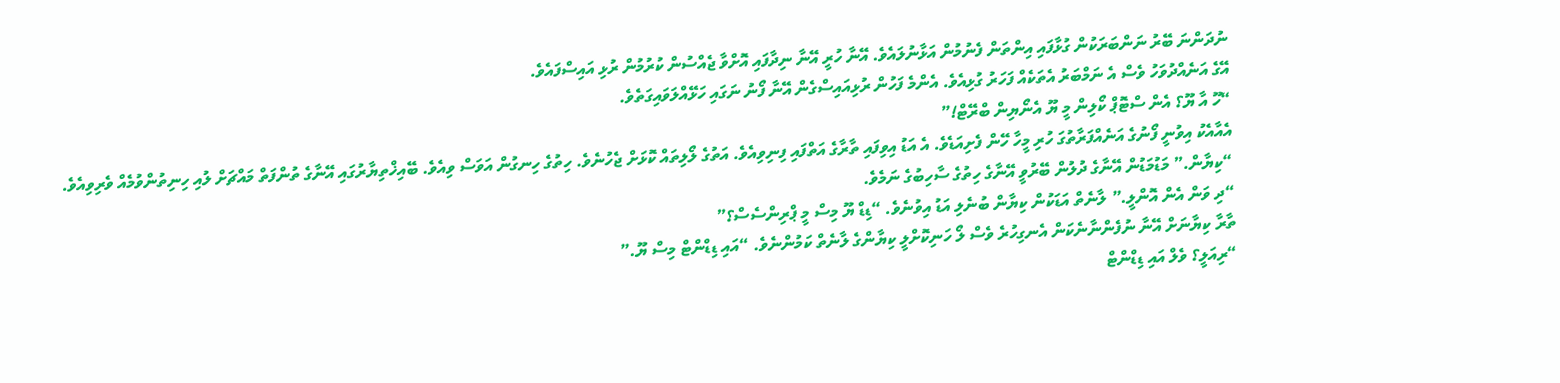ނުދަންނަ ބޭރު ނަންބަރަކުން ގުޅާފައި އިންތަން ފެނުމުން އަޅާނުލައެވެ. އޭނާ ހުރީ އޭނާ ނިދާފައި އޮށްވާ ޖެއްސުން ކުރުމުން ރުޅި އައިސްފައެވެ.
އޭގެ އަނެއްދުވަހު ވެސް އެ ނަމްބަރު އެތަކެއް ފަހަރު ގުޅިއެވެ. އެންމެ ފަހުން ރުޅިއައިސްގެން އޭނާ ފޯނު ނަގައި ހަޅޭއްލަވައިގަތެވެ.
“ހޫ އާ ޔޫ؟ އެން ސްޓޮޕް ކޯލިން މީ ޔޫ އެނޯޔިން ބްރޭޓް!”
އެއާއެކު އިވުނީ ފޯނުގެ އަނެއްފަރާތުގަ ހުރި މީހާ ހޭން ފެށިއަޑެވެ. އެ އަޑު އިވިފައި ތާރާގެ އަތްފައި ފިނިވިއެވެ. އަތުގެ ލޯލިތައް ކޮޅަށް ޖެހުނެވެ. ހިތުގެ ހިނގުން އަވަސް ވިއެވެ. ބޭއިޚްތިޔާރުގައި އޭނާގެ ތުންފަތް މައްޗަށް ލުއި ހިނިތުންވުމެއް ވެރިވިއެވެ.
“ކިޔާން.” މަޑުމަޑުން އޭނާގެ ދުލުން ބޭރުވީ އޭނާގެ ހިތުގެ ސާހިބުގެ ނަމެވެ.
“ދި ވަން އެން އޮންލީ.” ލާނެތް އަޑަކުން ކިޔާން ބުނެލި އަޑު އިވުނެވެ. “ޑިޑް ޔޫ މިސް މީ ޕްރިންސެސް؟”
ތާރާ ކިޔާނަށް އޭނާ ނުފެންނާނެކަން އެނގިހުރެ ވެސް ލޯ ހަނިކޮށްލީ ކިޔާންގެ ލާނެތް ކަމުންނެވެ. “އައި ޑިޑްންޓް މިސް ޔޫ.”
“ރިއަލީ؟ ވެލް އައި ޑިޑްންޓް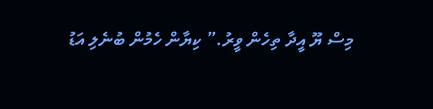މިސް ޔޫ އީދާ ތިހެން ވީރު.” ކިޔާން ހެމުން ބުނެލި އަޑު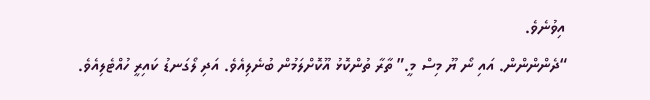އިވުނެވެ.
“ދެންންންން. އައި ނޯ ޔޫ މިސް މީ.” ތާރާ ތުންކޮޅު އޫކޮށްލަމުން ބުނެލިއެވެ. އަދި ލޯގަނޑު ކައިރީ ހުއްޓެލިއެވެ.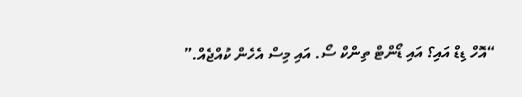“އޮހް ޑިޑް އައި؟ އައި ޑޯންޓް ތިންކް ސޯ. އައި މިސް އެހެން ކުއްޖެއް.”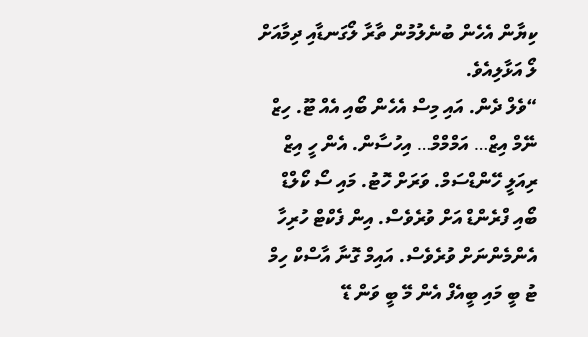ކިޔާން އެހެން ބުނެލުމުން ތާރާ ލޯގަނޑާއި ދިމާއަށް ލޯ އަޅާލިއެވެ.
“ވެލް ދެން. އައި މިސް އެހެން ބޯއި އެއް ޓޫ. ހިޒް ނޭމް އިޒް… އަމްމްމް… އިހުސާން. އެން ހީ އިޒް ރިއަލީ ހޭންޑްސަމް. ވަރަށް ހޮޓު. މައި ސޯ ކޯލްޑް ބޯއި ފްރެންޑް އަށް ވުރެވެސް. އިން ފެކްޓް ހުރިހާ އެންމެންނަށް ވުރެވެސް. އައިމް ގޮނާ އާސްކް ހިމް ޓު ބީ މައި ބީއެފް އެން މޭ ބީ ވަން ޑޭ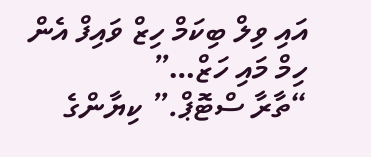އައި ވިލް ބިކަމް ހިޒް ވައިފް އެން ހިމް މައި ހަޒް…”
“ތާރާ ސްޓޮޕް.” ކިޔާންގެ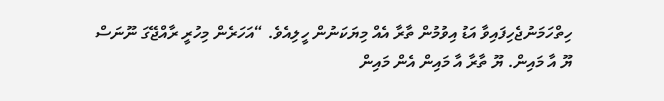ހިތްހަމަނުޖެހިފައިވާ އަޑު އިވުމުން ތާރާ އެއް މިޔަކަނުން ހީލިއެވެ. “އަހަރެން މިހުރީ ރާއްޖޭގަ ނޫނަސް ޔޫ އާ މައިން. ޔޫ ތާރާ އާ މައިން އެން މައިން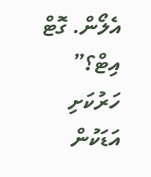އެލޯން. ގޮޓް އިޓް؟” ހަރުކަށި އަޑަކުން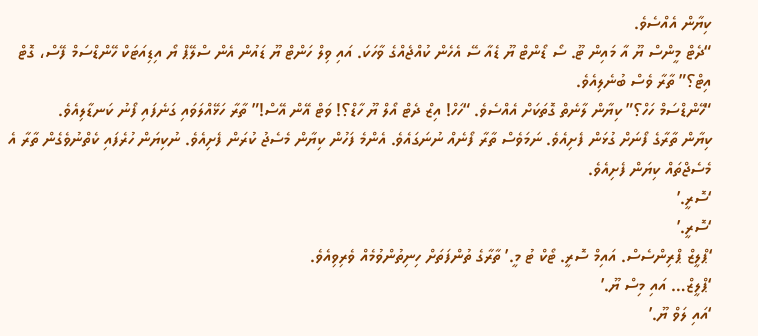ކިޔާން އެއްސެވެ.
“ދެޓް މީންސް ޔޫ އާ މައިން ޓޫ. ސޯ ޑޯންޓް ޔޫ ޑެއާ ސޭ އެހެން ކުއްޖެއްގެ ވާހަކަ. އައި ވިލް ހަންޓް ޔޫ ޑައުން އެން ސްލޭޕް ޔޯ އިޑިއަޓަކް ހޭންޑްސަމް ފޭސް، ގޮޓް އިޓް؟” ތާރާ ވެސް ބުނެލިއެވެ.
“ހޭންޑްސަމް ހަހް؟” ކިޔާން ލާނެތް ގޮތަކަށް އެއްސެވެ. “ހަހް! އިޒް ދެޓް އޯލް ޔޫ ހާޑް؟! ވަޓް އޭން އޭސް!” ތާރާ ހަޅޭއްލަވައި ގަނެފައި ފޯނު ކަނޑާލިއެވެ.
ކިޔާން ތާރާގެ ފޯނަށް ގުޅަން ފެށިއެވެ. ނަމަވެސް ތާރާ ފޯނެއް ނުނަގައެވެ. އެންމެ ފަހުން ކިޔާން މެސެޖު ކުރަން ފެށިއެވެ. ނުކިޔަން ހުރެފައި ކެތްނުވެގެން ތާރާ އެ މެސެޖްތައް ކިޔަން ފެށިއެވެ.
‘ސޮރީ.’
‘ސޮރީ.’
‘ޕްލީޒް ޕްރިންސެސް. އައިމް ސޮރީ. ޓޯކް ޓު މީ.’ ތާރާގެ ތުންފަތަށް ހިނިތުންވުމެއް ވެރިވިއެވެ.
‘ޕްލީޒް… އައި މިސް ޔޫ.’
‘އައި ލަވް ޔޫ.’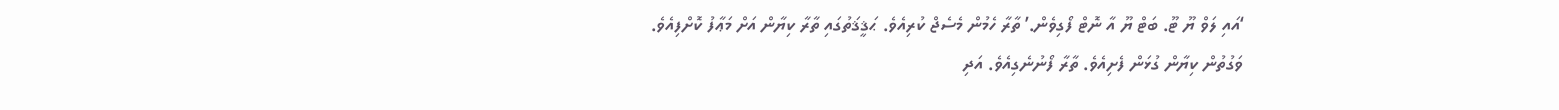‘އައި ލަވް ޔޫ ޓޫ. ބަޓް ޔޫ އާ ނޮޓް ފޯގިވެން.’ ތާރާ ހެމުން މެސެޖް ކުރިއެވެ. ޙަޤީޤަތުގައި ތާރާ ކިޔާން އަށް މަޢާފު ކޮށްފިއެވެ.
ވަގުތުން ކިޔާން ގުޅަން ފެށިއެވެ. ތާރާ ފޯނުނެގިއެވެ. އަދި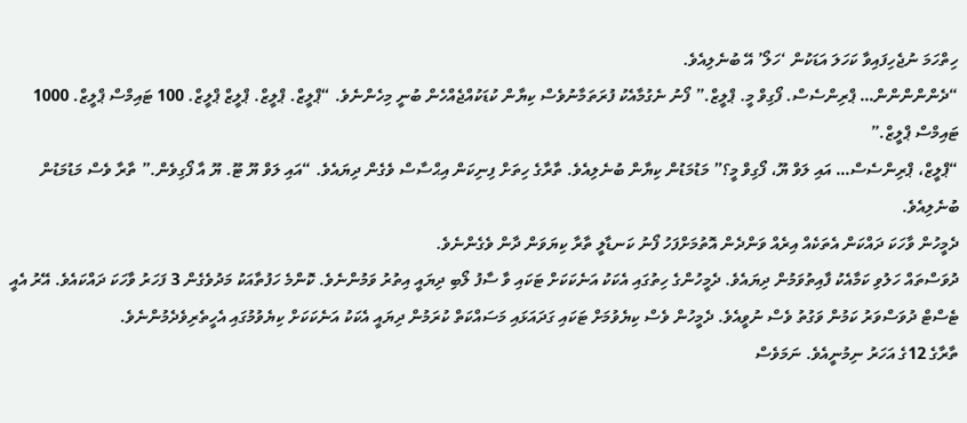ހިތްހަމަ ނުޖެހިފައިވާ ކަހަލަ އަޑަކުން ‘ހަލޯ’ އޭ ބުނެލިއެވެ.
“ދެންންންންން… ޕްރިންސެސް. ފޯގިވް މީ. ޕްލީޒް.” ފޯނު ނެގުމާއެކު ފުރަތަމާނުވެސް ކިޔާން ކުޑަކުއްޖެއްހެން ބުނީ މިހެންނެވެ. “ޕްލީޒް. ޕްލީޒް. ޕްލީޒް ޕްލީޒް. 100 ޓައިމްސް ޕްލީޒް. 1000 ޓައިމްސް ޕްލީޒް.”
“ޕްލީޒް، ޕްރިންސެސް… އައި ލަވް ޔޫ، ފޯގިވް މީ؟” މަޑުމަޑުން ކިޔާން ބުނެލިއެވެ. ތާރާގެ ހިތަށް ފިނިކަން އިޙްސާސް ވެގެން ދިޔައެވެ. “އައި ލަވް ޔޫ ޓޫ. ޔޫ އާ ފޯގިވެން.” ތާރާ ވެސް މަޑުމަޑުން ބުނެލިއެވެ.
ދެމީހުން ވާހަކަ ދައްކަން އެތަކެއް އިރެއް ވަންދެން އޮތުމަށްފަހު ފޯނު ކަނޑާލީ ތާރާ ކިޔަވަން ދާން ވެގެންނެވެ.
ދުވަސްތައް ހަލުވި ކަމާއެކު ފާއިތުވަމުން ދިޔައެވެ. ދެމީހުންގެ ހިތުގައި އެކަކު އަނެކަކަށް ޓަކައި ވާ ސާފު ލޯބި ދިޔައީ އިތުރު ވަމުންނެވެ. ކޮންމެ ހަފުތާއަކު މަދުވެގެން 3 ފަހަރު ވާހަކަ ދައްކައެވެ. އޭރު އެއީ ޓެސްޓް ދުވަސްވަރު ކަމުން ވަގުތު ވެސް ނުވީއެވެ. ދެމީހުން ވެސް ކިޔެވުމަށް ޓަކައި ގަދައަޅައި މަސައްކަތް ކުރަމުން ދިޔައީ އެކަކު އަނެކަކަށް ކިޔެވުމުގައި އެހީތެރިވެދެމުންނެވެ.
ތާރާގެ 12ގެ އަހަރު ނިމުނީއެވެ. ނަމަވެސް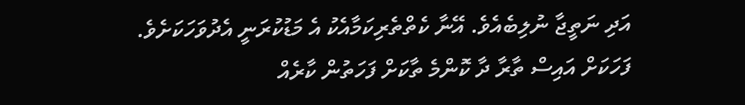އަދި ނަތީޖާ ނުލިބެއެވެ. އޭނާ ކެތްތެރިކަމާއެކު އެ މަޑުކުރަނީ އެދުވަހަކަށެވެ.
ފަހަކަށް އައިސް ތާރާ ދާ ކޮންމެ ތާކަށް ފަހަތުން ކާރެއް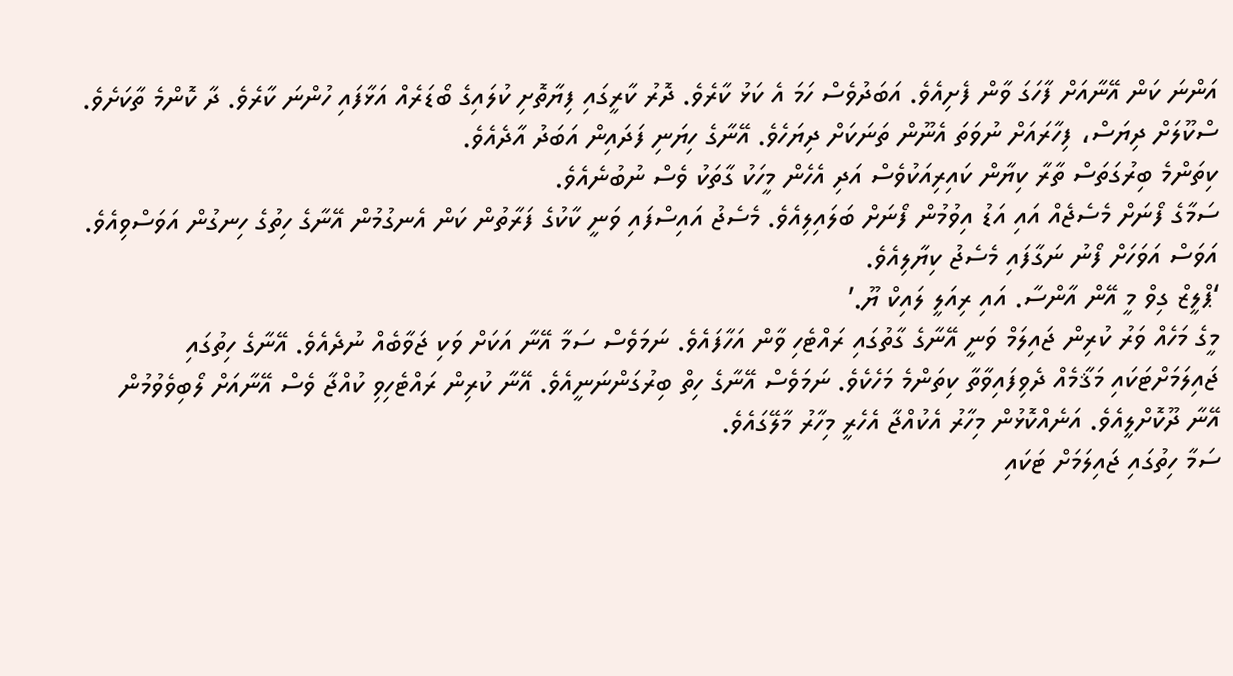އަންނަ ކަން އޭނާއަށް ފާހަގަ ވާން ފެށިއެވެ. އަބަދުވެސް ހަމަ އެ ކަޅު ކާރެވެ. ދޮރު ކާރީގައި ފިޔާތޮށި ކުލައިގެ ބޯޑަރެއް އަޅާފައި ހުންނަ ކާރެވެ. ދާ ކޮންމެ ތާކަށެވެ. ސްކޫލަށް ދިޔަސް، ފިހާރައަށް ނުވަތަ އެނޫން ތަނަކަށް ދިޔަހެވެ. އޭނާގެ ހިޔަނި ފަދައިން އަބަދު އާދެއެވެ.
ކިތަންމެ ބިރުގަތަސް ތާރާ ކިޔާން ކައިރިއަކުވެސް އަދި އެހެން މީހަކު ގާތަކު ވެސް ނުބުނެއެވެ.
ސަމާގެ ފޯނަށް މެސެޖެއް އައި އަޑު އިވުމުން ފޯނަށް ބަލައިލިއެވެ. މެސެޖު އައިސްފައި ވަނީ ކާކުގެ ފަރާތުން ކަން އެނގުމުން އޭނާގެ ހިތުގެ ހިނގުން އަވަސްވިއެވެ. އަވަސް އަވަހަށް ފޯނު ނަގާފައި މެސެޖު ކިޔާލިއެވެ.
‘ޕްލީޒް ގިވް މީ އޭން އާންސާ. އައި ރިއަލީ ލައިކް ޔޫ.’
މީގެ މަހެއް ވަރު ކުރިން ޖައިލަމް ވަނީ އޭނާގެ ގާތުގައި ރައްޓެހި ވާން އަހާފައެވެ. ނަމަވެސް ސަމާ އޭނާ އަކަށް ވަކި ޖަވާބެއް ނުދެއެވެ. އޭނާގެ ހިތުގައި ޖައިލަމަށްޓަކައި މަޤާމެއް ދެވިފައިވާތާ ކިތަންމެ މަހެކެވެ. ނަމަވެސް އޭނާގެ ހިތް ބިރުގަންނަނީއެވެ. އޭނާ ކުރިން ރައްޓެހިވި ކުއްޖާ ވެސް އޭނާއަށް ލޯބިވެވުމުން އޭނާ ދޫކޮށްލީއެވެ. އަނެއްކޮޅުން މިހާރު އެކުއްޖާ އެހެރީ މިހާރު މާލޭގައެވެ.
ސަމާ ހިތުގައި ޖައިލަމަށް ޓަކައި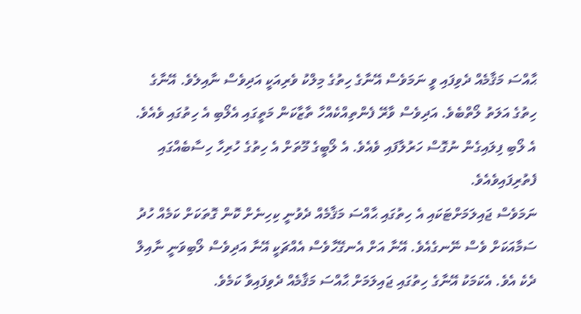ޙާއްސަ މަޤާމެއް ދެވިފައި ވީ ނަމަވެސް އޭނާގެ ހިތުގެ މިލްކު ވެރިއަކީ އަދިވެސް ނާއިލެވެ. އޭނާގެ ހިތުގެ އަލަތު ލޯތްބެވެ. އަދިވެސް ވާރޭ ފެންތިއްކެއްހާ ތާޒާކަން މަތީގައި އެލޯބި އެ ހިތުގައި ވެއެވެ. އެ ލޯބި ފިލައިގެން ނުގޮސް ހަރުލާފައި ވެއެވެ. އެ ލޯބީގެ މޫތަށް އެ ހިތުގެ ހުރިހާ ހިސާބެއްގައި ފެތުރިފައިވެއެވެ.
ނަމަވެސް ޖައިލަމަށްޓަކައި އެ ހިތުގައި ޙާއްސަ މަޤާމެއް ދެވުނީ ކިހިނެށް ކޮން ގޮތަކަށް ކަމެއް ހުދު ސަމާއަކަށް ވެސް ނޭނގެއެވެ. އޭނާ އަށް އެނގޭހާވެސް އެއްޗަކީ އޭނާ އަދިވެސް ލޯބިވަނީ ނާއިލް ދެކެ އެވެ. އެކަމަކު އޭނާގެ ހިތުގައި ޖައިލަމަށް ޙާއްސަ މަޤާމެއް ދެވިފައިވާ ކަމެވެ.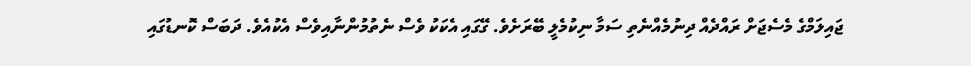ޖައިލަމްގެ މެސެޖަށް ރައްދެއް ދިނުމެއްނެތި ސަމާ ނިކުމެލީ ބޭރަށެވެ. ގޭގައި އެކަކު ވެސް ނެތުމުންނާއިވެސް އެކުއެވެ. ދަބަސް ކޮނޑުގައި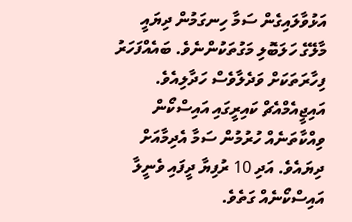އަޅުވާލައިގެން ސަމާ ހިނގަމުން ދިޔައީ މާލޭގެ ހަލަބޮލި މަގުތަކުންނެވެ. ބައެއްފަހަރު ފިހާރަތަކަށް ވަދެލާވެސް ހަދާލިއެވެ.
އައިޖީއެމްއެޗް ކައިރީގައި އައިސްކޯން ވިއްކާތަނެއް ހުރުމުން ސަމާ އެދިމާއަށް ދިޔައެވެ. އަދި 10 ރުފިޔާ ދީފައި ވެނީލާ އައިސްކޯނެއް ގަތެވެ.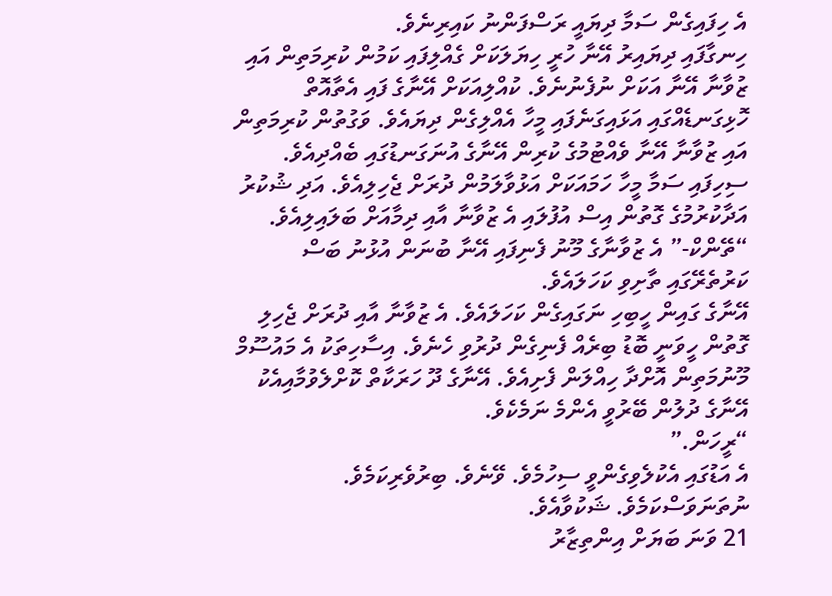އެ ހިފައިގެން ސަމާ ދިޔައީ ރަސްފަންނު ކައިރިނެވެ.
ހިނގާފައި ދިޔައިރު އޭނާ ހުރީ ހިޔަލަކަށް ގެއްލިފައި ކަމުން ކުރިމަތިން އައި ޒުވާނާ އޭނާ އަކަށް ނުފެނުނެވެ. ކުއްލިއަކަށް އޭނާގެ ފައި އެތާއޮތް ހޮޅިގަނޑެއްގައި އަޅައިގަނެފައި މީހާ އެއްލިގެން ދިޔައެވެ. ވަގުތުން ކުރިމަތިން އައި ޒުވާނާ އޭނާ ވެއްޓުމުގެ ކުރިން އޭނާގެ އުނަގަނޑުގައި ބެއްދިއެވެ.
ސިހިފައި ސަމާ މީހާ ހަމައަކަށް އަޅުވާލަމުން ދުރަށް ޖެހިލިއެވެ. އަދި ޝުކުރު އަދާކުރުމުގެ ގޮތުން އިސް އުފުލައި އެ ޒުވާނާ އާއި ދިމާއަށް ބަލައިލިއެވެ. “ތޭންކް-” އެ ޒުވާނާގެ މޫނު ފެނިފައި އޭނާ ބުނަން އުޅުނު ބަސް ކަރުތެރޭގައި ތާށިވި ކަހަލައެވެ.
އޭނާގެ ގައިން ހީބިހި ނަގައިގެން ކަހަލައެވެ. އެ ޒުވާނާ އާއި ދުރަށް ޖެހިލި ގޮތުން ހީވަނީ ބޮޑު ބިރެއް ފެނިގެން ދުރުވި ހެނެވެ. އިސާހިތަކު އެ މައުސޫމް މޫނުމަތިން އޮށްދާ ހިއްލަން ފެށިއެވެ. އޭނާގެ ދޫ ހަރަކާތް ކޮށްލެވުމާއިއެކު އޭނާގެ ދުލުން ބޭރުވީ އެންމެ ނަމެކެވެ.
“ރީހަން.”
އެ އަޑުގައި އެކުލެވިގެންވީ ސިހުމެވެ. ވޭނެވެ. ބިރުވެރިކަމެވެ. ނުތަނަވަސްކަމެވެ. ޝަކުވާއެވެ.
21 ވަނަ ބަޔަށް އިންތިޒާރު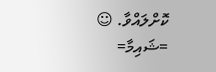ކޮށްލައްވާ. ☺
=ޝައިމާ=